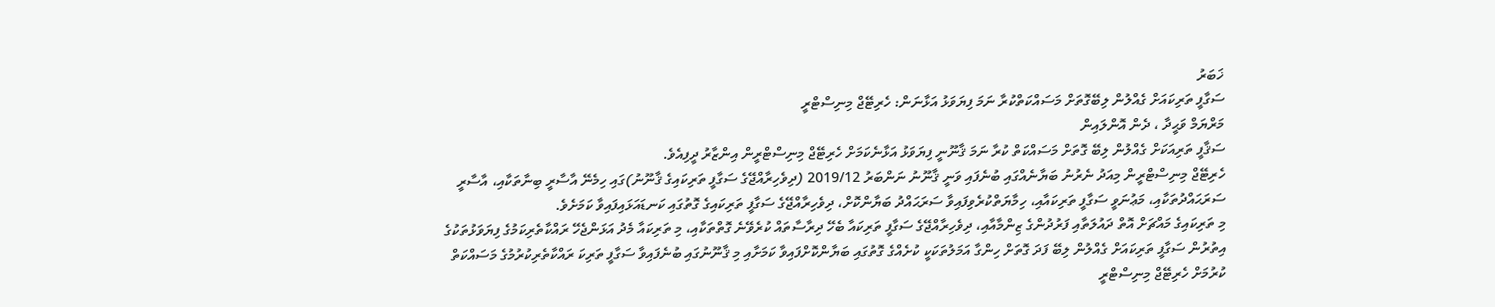ޚަބަރު
ސަގާފީ ތަރިކައަށް ގެއްލުން ލިބޭގޮތަށް މަސައްކަތްކުރާ ނަމަ ފިޔަވަޅު އަޅާނަން: ހެރިޓޭޖް މިނިސްޓްރީ
މަރްޔަމް ވަޙީދާ ، ދެން އޮންލައިން
ސަޤާފީ ތަރިއަކަށް ގެއްލުން ލިބޭ ގޮތަށް މަސައްކަތް ކުރާ ނަމަ ޤާނޫނީ ފިޔަވަޅު އަޅާނެކަމަށް ހެރިޓޭޖް މިނިސްޓްރީން އިންޒާރު ދީފިއެވެ.
ހެރިޓޭޖް މިނިސްޓްރީން މިއަދު ނެރުނު ބަޔާނެއްގައި ބުނެފައި ވަނީ ޤާނޫނު ނަންބަރު 2019/12 (ދިވެހިރާއްޖޭގެ ސަގާފީ ތަރިކައިގެ ޤާނޫނު)ގައި ހިމެނޭ އާސާރީ ބިނާތަކާއި، އާސާރީ ސަރަޙައްދުތަކާއި، މަޢުނަވީ ސަގާފީ ތަރިކައާއި، ހިމާޔަތްކުރެވިފައިވާ ސަރަޙައްދު ބަޔާންކޮށް، ދިވެހިރާއްޖޭގެ ސަގާފީ ތަރިކައިގެ ގޮތުގައި ކަނޑައަޅައިފައިވާ ކަމަށެވެ.
މި ތަރިކައިގެ މައްޗަށް އޮތް ދައުލަތާއި ފަރުދުންގެ ޒިންމާއާއި، ދިވެހިރާއްޖޭގެ ސަގާފީ ތަރިކައާ ބެހޭ ދިރާސާތައް ކުރެވޭނެ ގޮތްތަކާއި، މި ތަރިކައާ މެދު އަޅަންޖެހޭ ރައްކާތެރިކަމުގެ ފިޔަވަޅުތަކުގެ އިތުރުން ސަގާފީ ތަރިކައަށް ގެއްލުން ލިބޭ ފަދަ ގޮތަށް ހިންގާ އަމަލުތަކަކީ ކުށެއްގެ ގޮތުގައި ބަޔާންކޮށްފައިވާ ކަމަށާއި މި ޤާނޫނުގައި ބުނެފައިވާ ސަގާފީ ތަރިކަ ރައްކާތެރިކުރުމުގެ މަސައްކަތް ކުރުމަށް ހެރިޓޭޖް މިނިސްޓްރީ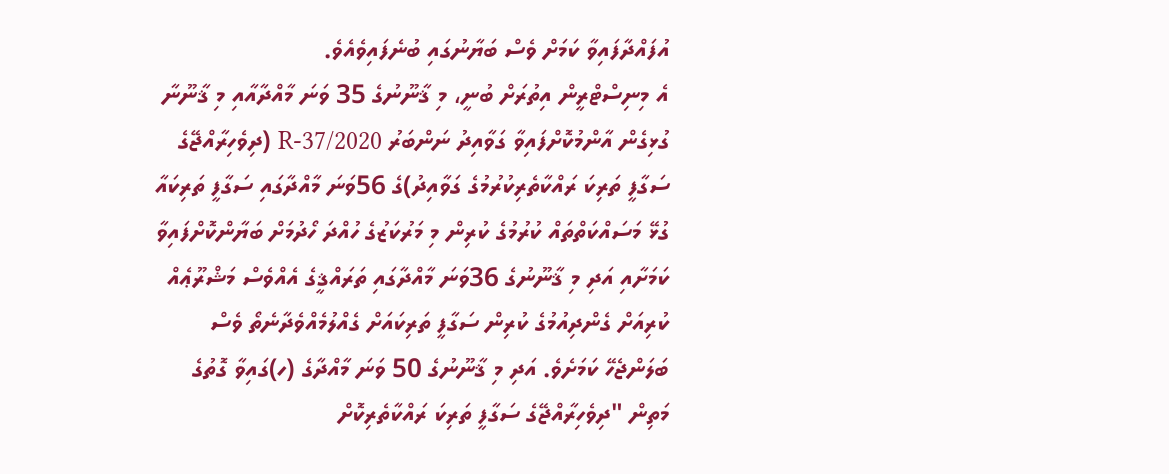އުފައްދާފައިވާ ކަމަށް ވެސް ބަޔާނުގައި ބުނެފައިވެއެވެ.
އެ މިނިސްޓްރީން އިތުރަށް ބުނީ، މި ޤާނޫނުގެ 35 ވަނަ މާއްދާއާއި މި ޤާނޫނާ ގުޅިގެން އާންމުކޮށްފައިވާ ގަވާއިދު ނަންބަރު 2020/R-37 (ދިވެހިރާއްޖޭގެ ސަގާފީ ތަރިކަ ރައްކާތެރިކުރުމުގެ ގަވާއިދު)ގެ 56ވަނަ މާއްދާގައި ސަގާފީ ތަރިކައާ ގުޅޭ މަސައްކަތްތައް ކުރުމުގެ ކުރިން މި މަރުކަޒުގެ ހުއްދަ ހޯދުމަށް ބަޔާންކޮށްފައިވާ ކަމަށާއި އަދި މި ޤާނޫނުގެ 36ވަނަ މާއްދާގައި ތަރައްޤީގެ އެއްވެސް މަޝްރޫޢެއް ކުރިއަށް ގެންދިއުމުގެ ކުރިން ސަގާފީ ތަރިކައަށް ގެއްލުމެއްވެދާނެތޯ ވެސް ބަލަންޖެހޭ ކަމަށެވެ. އަދި މި ޤާނޫނުގެ 50 ވަނަ މާއްދާގެ (ހ)ގައިވާ ގޮތުގެ މަތިން "ދިވެހިރާއްޖޭގެ ސަގާފީ ތަރިކަ ރައްކާތެރިކޮށް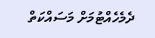ދެމެހެއްޓުމަށް މަސައްކަތް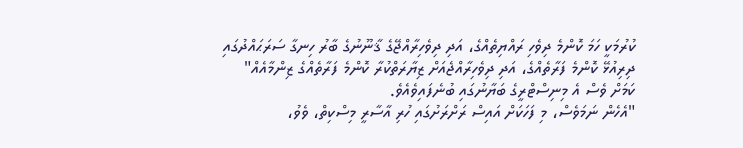ކުރުމަކީ ހަމަ ކޮންމެ ދިވެހި ރައްޔިތެއްގެ، އަދި ދިވެހިރާއްޖޭގެ ޤާނޫނުގެ ބާރު ހިނގާ ސަރަޙައްދުގައި ދިރިއުޅޭ ކޮންމެ ފަރާތެއްގެ، އަދި ދިވެހިރާއްޖެއަށް ޒިޔާރަތްކުރާ ކޮންމެ ފަރާތެއްގެ ޒިންމާއެއް" ކަމަށް ވެސް އެ މިނިސްޓްރީގެ ބަޔާނުގައި ބުނެފައިވެއެވެ.
"އެހެން ނަމަވެސް، މި ފަހަކަށް އައިސް ރަށްރަށުގައި ހުރި އާސާރީ މިސްކިތް، ވެވު،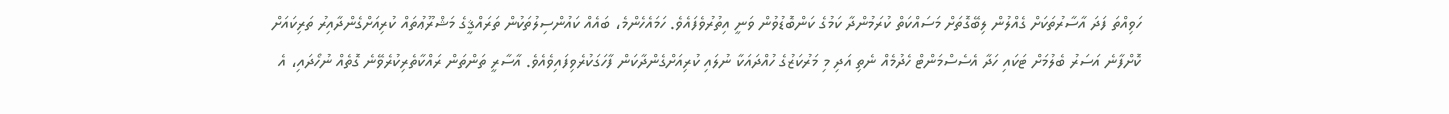ހަވިއްތަ ފަދަ އާސާރުތަކަށް ގެއްލުން ލިބޭގޮތަށް މަސައްކަތް ކުރަމުންދާ ކަމުގެ ކަންބޮޑުވުން ވަނީ އިތުރުވެފައެވެ. ހަމައެހެންމެ، ބައެއް ކައުންސިލުތަކުން ތަރައްޤީގެ މަޝްރޫޢުތައް ކުރިއަށްގެންދާއިރު ތަރިކައަށް ކޮށްފާނެ އަސަރު ބެލުމަށް ޓަކައި ހަދާ އެސެސްމަންޓް ހެދުމެއް ނެތި އަދި މި މަރުކަޒުގެ ހުއްދައަކާ ނުލައި ކުރިއަށްގެންދާކަން ފާހަގަކުރެވިފައިވެއެވެ. އާސާރީ ތަންތަން ރައްކާތެރިކުރެވޭނެ ގޮތެއް ނުހޯދައި، އެ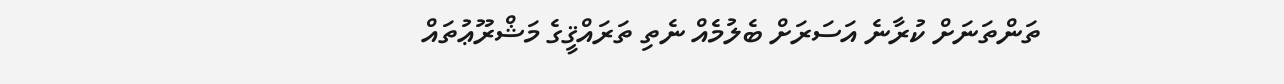ތަންތަނަށް ކުރާނެ އަސަރަށް ބެލުމެއް ނެތި ތަރައްޤީގެ މަޝްރޫޢުތައް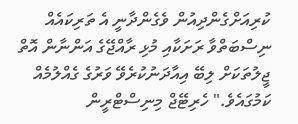ކުރިއަށްގެންދިއުން ވެގެންދާނީ އެ ތަރިކައެއް ނިސްބަތްވާ ރަށަކާއި މުޅި ރާއްޖޭގެ އަންނާން އޮތް ޖީލުތަކަށް ލިބޭ އިއާދަނުކުރެވޭ ވަރުގެ ގެއްލުމެއް ކަމުގައެވެ." ހެރިޓޭޖް މިނިސްޓްރީން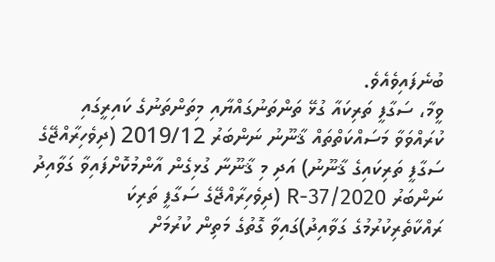ބުނެފައިވެއެވެ.
ވީމާ، ސަގާފީ ތަރިކައާ ގުޅޭ ތަންތަނުގައްޔާއި މިތަންތަނުގެ ކައިރީގައި ކުރައްވަވާ މަސައްކަތްތައް ޤާނޫނު ނަންބަރު 2019/12 (ދިވެހިރާއްޖޭގެ ސަގާފީ ތަރިކައިގެ ޤާނޫނު) އަދި މި ޤާނޫނާ ގުޅިގެން އާންމުކޮށްފައިވާ ގަވާއިދު ނަންބަރު 2020/R-37 (ދިވެހިރާއްޖޭގެ ސަގާފީ ތަރިކަ ރައްކާތެރިކުރުމުގެ ގަވާއިދު)ގައިވާ ގޮތުގެ މަތިން ކުރުމަށް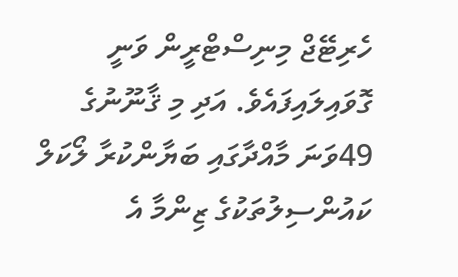ހެރިޓޭޖް މިނިސްޓްރީން ވަނީ ގޮވައިލައިފައެވެ. އަދި މި ޤާނޫނުގެ 49ވަނަ މާއްދާގައި ބަޔާންކުރާ ލޯކަލް ކައުންސިލުތަކުގެ ޒިންމާ އެ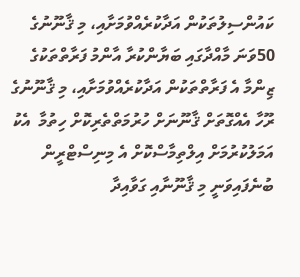ކައުންސިލުތަކުން އަދާކުރެއްވުމަށާއި، މި ޤާނޫނުގެ 50ވަނަ މާއްދާގައި ބަޔާންކުރާ އާންމު ފަރާތްތަކުގެ ޒިންމާ އެ ފަރާތްތަކުން އަދާކުރެއްވުމަށާއި، މި ޤާނޫނުގެ ރޫހާ އެއްގޮތަށް ޤާނޫނަށް ހުރުމަތްތެރިކޮށް ހިތުމާ  އެކު އަމަލުކުރުމަށް އިލްތިމާސްކޮށް އެ މިނިސްޓްރީން ބުނެފައިވަނީ މި ޤާނޫނާއި ގަވާއިދާ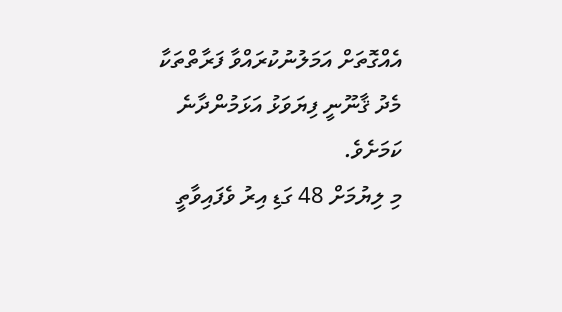އެއްގޮތަށް އަމަލުނުކުރައްވާ ފަރާތްތަކާ މެދު ޤާނޫނީ ފިޔަވަޅު އަޅަމުންދާނެ ކަމަށެވެ.
މި ލިޔުމަށް 48 ގަޑި އިރު ވެފައިވާތީ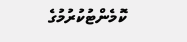ކޮމެންޓުކުރުމުގެ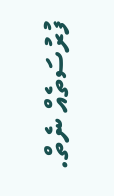ފުރުސަތެއް ނެތް.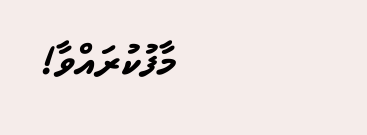މާފުކުރައްވާ!